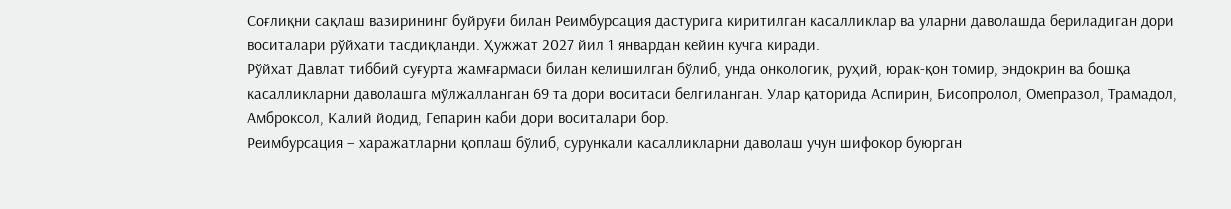Соғлиқни сақлаш вазирининг буйруғи билан Реимбурсация дастурига киритилган касалликлар ва уларни даволашда бериладиган дори воситалари рўйхати тасдиқланди. Ҳужжат 2027 йил 1 январдан кейин кучга киради.
Рўйхат Давлат тиббий суғурта жамғармаси билан келишилган бўлиб, унда онкологик, руҳий, юрак-қон томир, эндокрин ва бошқа касалликларни даволашга мўлжалланган 69 та дори воситаси белгиланган. Улар қаторида Аспирин, Бисопролол, Омепразол, Трамадол, Амброксол, Калий йодид, Гепарин каби дори воситалари бор.
Реимбурсация – харажатларни қоплаш бўлиб, сурункали касалликларни даволаш учун шифокор буюрган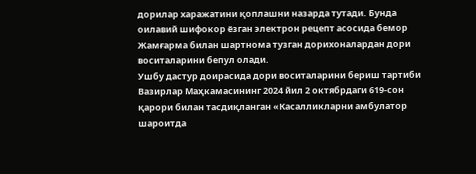дорилар харажатини қоплашни назарда тутади. Бунда оилавий шифокор ёзган электрон рецепт асосида бемор Жамғарма билан шартнома тузган дорихоналардан дори воситаларини бепул олади.
Ушбу дастур доирасида дори воситаларини бериш тартиби Вазирлар Маҳкамасининг 2024 йил 2 октябрдаги 619-сон қарори билан тасдиқланган «Касалликларни амбулатор шароитда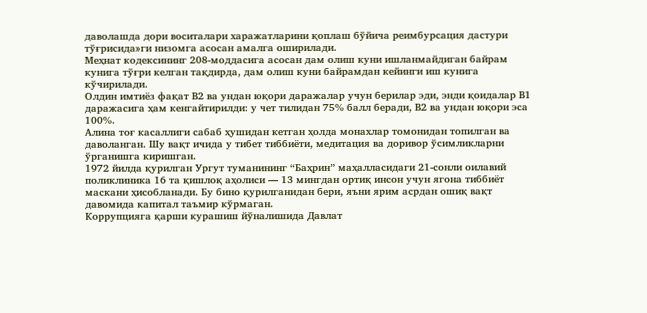даволашда дори воситалари харажатларини қоплаш бўйича реимбурсация дастури тўғрисида»ги низомга асосан амалга оширилади.
Меҳнат кодексининг 208-моддасига асосан дам олиш куни ишланмайдиган байрам кунига тўғри келган тақдирда, дам олиш куни байрамдан кейинги иш кунига кўчирилади.
Олдин имтиёз фақат В2 ва ундан юқори даражалар учун берилар эди, энди қоидалар В1 даражасига ҳам кенгайтирилди: у чет тилидан 75% балл беради, В2 ва ундан юқори эса 100%.
Алина тоғ касаллиги сабаб ҳушидан кетган ҳолда монахлар томонидан топилган ва даволанган. Шу вақт ичида у тибет тиббиёти, медитация ва доривор ўсимликларни ўрганишга киришган.
1972 йилда қурилган Ургут туманининг “Баҳрин” маҳалласидаги 21-сонли оилавий поликлиника 16 та қишлоқ аҳолиси — 13 мингдан ортиқ инсон учун ягона тиббиёт маскани ҳисобланади. Бу бино қурилганидан бери, яъни ярим асрдан ошиқ вақт давомида капитал таъмир кўрмаган.
Коррупцияга қарши курашиш йўналишида Давлат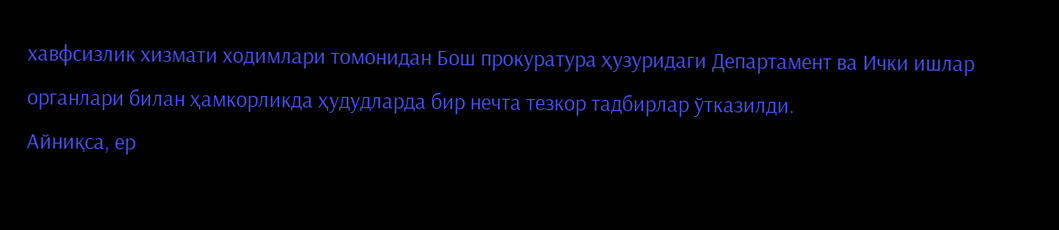хавфсизлик хизмати ходимлари томонидан Бош прокуратура ҳузуридаги Департамент ва Ички ишлар органлари билан ҳамкорликда ҳудудларда бир нечта тезкор тадбирлар ўтказилди.
Айниқса, ер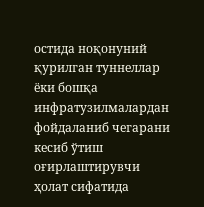остида ноқонуний қурилган туннеллар ёки бошқа инфратузилмалардан фойдаланиб чегарани кесиб ўтиш оғирлаштирувчи ҳолат сифатида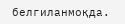белгиланмоқда.